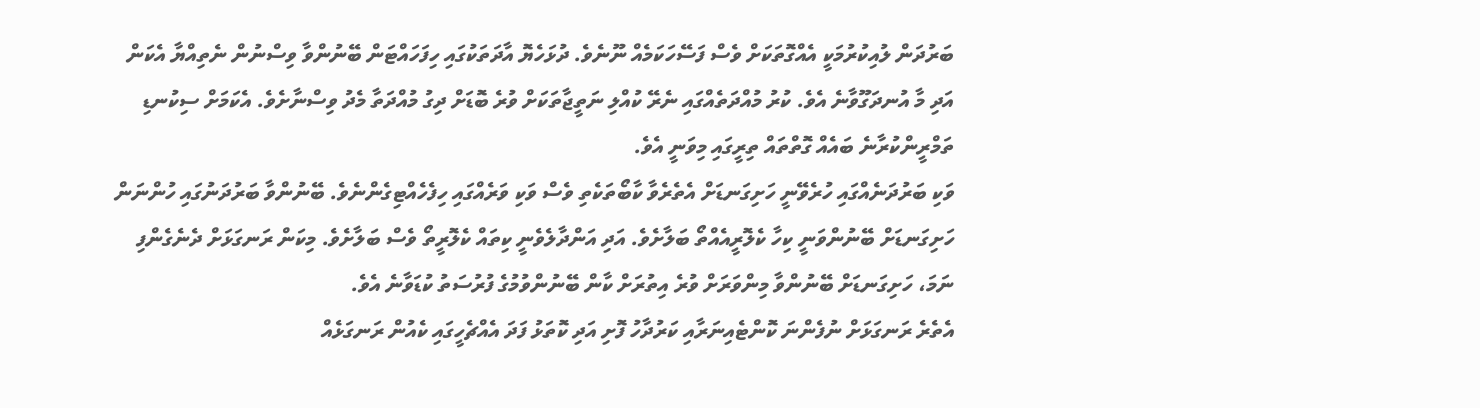ބަރުދަން ލުއިކުރުމަކީ އެއްގޮތަކަށް ވެސް ފަސޭހަކަމެއް ނޫނެވެ. ދުޅަހެޔޮ އާދަތަކުގައި ހިފަހައްޓަން ބޭނުންވާ ވިސްނުން ނެތިއްޔާ އެކަން އަދި މާ އުނދަގޫވާނެ އެވެ. ކުރު މުއްދަތެއްގައި ނެރޭ ކުއްލި ނަތީޖާތަކަށް ވުރެ ބޮޑަށް ދިގު މުއްދަތާ މެދު ވިސްނާށެވެ. އެކަމަށް ސިކުނޑި ތަމްރީންކުރާނެ ބައެއް ގޮތްތައް ތިރީގައި މިވަނީ އެވެ.
ވަކި ބަރުދަނެއްގައި ހުރެވޭނީ ހަށިގަނޑަށް އެތެރެވާ ކާބޯތަކެތި ވެސް ވަކި ވަރެއްގައި ހިފެހެއްޓިގެންނެވެ. ބޭނުންވާ ބަރުދަނުގައި ހުންނަން ހަށިގަނޑަށް ބޭނުންވަނީ ކިހާ ކެލޮރީއެއްތޯ ބަލާށެވެ. އަދި އަންދާލެވެނީ ކިތައް ކެލޮރީތޯ ވެސް ބަލާށެވެ. މިކަން ރަނގަޅަށް ދެނެގެންފި ނަމަ، ހަށިގަނޑަށް ބޭނުންވާ މިންވަރަށް ވުރެ އިތުރަށް ކާން ބޭނުންވުމުގެ ފުރުސަތު ކުޑަވާނެ އެވެ.
އެތެރެ ރަނގަޅަށް ނުފެންނަ ކޮންޓެއިނަރާއި ކަރުދާހު ފޮށި އަދި ކޮތަޅު ފަދަ އެއްޗެހީގައި ކެއުން ރަނގަޅެއް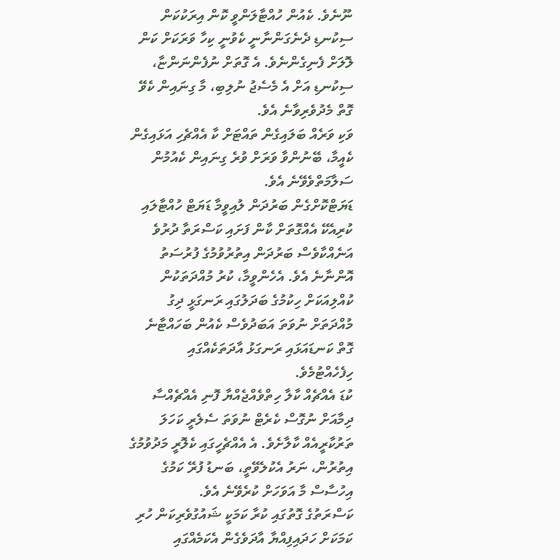ނޫނެވެ. ކެއުން ހުއްޓާލަންވީ ކޮން އިރަކުކަން ސިކުނޑި ދެނެގަންނާނީ ކެވުނީ ކިހާ ވަރަކަށް ކަން ލޮލަށް ފެނިގެންނެވެ. އެ ގޮތަށް ނުފެންނަންޏާ، ސިކުނޑި އަށް އެ މެސެޖު ނުލިބި، މާ ގިނައިން ކެވޭ ގޮތް މެދުވެރިވާނެ އެވެ.
ވަކި ވަރެއް ބަލައިގެން ތައްޓަށް ކާ އެއްޗެހި އަޅައިގެން ކެއީމާ، ބޭނުންވާ ވަރަށް ވުރެ ގިނައިން ކެއުމުން ސަލާމަތްވެވޭނެ އެވެ.
ޑަޔަޓްކޮށްގެން ބަރުދަން ލުއިވީމާ ޑަޔަޓް ހުއްޓާލައި ކުރިއެކޭ އެއްގޮތަށް ކާން ފަށައި ކަސްރަތާ ދުރުވެ އަނެއްކާވެސް ބަރުދަން އިތުރުވުމުގެ ފުރުސަތު އޮންނާނެ އެވެ. އެހެންވީމާ، ކުރު މުއްދަތަކުން ކުއްލިއަކަށް ހިކުމުގެ ބަދަލުގައި ރަނގަޅީ ދިގު މުއްދަތަށް ނުވަތަ އަބަދުވެސް ކެއުން ބަހައްޓާނެ ގޮތް ކަނޑައަޅައި ރަނގަޅު އާދަތަކެއްގައި ހިފެހެއްޓުމެވެ.
ކުޑަ އެއްޗެއް ކާލާ ހިތްވެއްޖެއްޔާ ފޮނި އެއްޗެއްސާ ދިމާއަށް ނުގޮސް ކެރެޓް ނުވަތަ ސެލެރީ ކަހަލަ ތަރުކާރީއެއް ކާލާށެވެ. އެ އެއްޗެހީގައި ކެލޮރީ މަދުވުމުގެ އިތުރުން، ނަރު އެކުލެވޭތީ، ބަނޑު ފުރޭ ކަމުގެ އިހުސާސް މާ އަވަހަށް ކުރެވޭނެ އެވެ.
ކަސްރަތުގެ ގޮތުގައި ކުރާ ކަމަކީ ޝައުގުވެރިކަން ހުރި ކަމަކަށް ހަދައިފިއްޔާ އާދަވެގެން އެކަމެއްގައި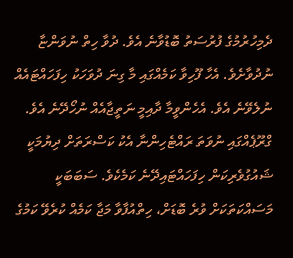ދެމިހުރުމުގެ ފުރުސަތު ބޮޑުވާނެ އެވެ. ދުވާ ހިތް ނުވަންޏާ ނުދުވާށެވެ. އެހާ ފޫހިވާ ކަމެއްގައި މާ ގިނަ ދުވަހަކު ހިފަހައްޓައެއް ނުލެވޭނެ އެވެ. އެހެންވީމާ ދާއިމީ ނަތީޖާއެއް ނުހޯދޭނެ އެވެ.
ގްރޫޕެއްގައި ނުވަތަ ރައްޓެހިންނާ އެކު ކަސްރަތަށް ދިޔުމަކީ ޝައުގުވެރިކަން ހިފަހައްޓައިދޭނެ ކަމެކެވެ. ސަބަބަކީ މަސައްކަތަކަށް ވުރެ ބޮޑަށް، ހިތްއުފާވާ މަޖާ ކަމެއް ކުރެވޭ ކަމުގެ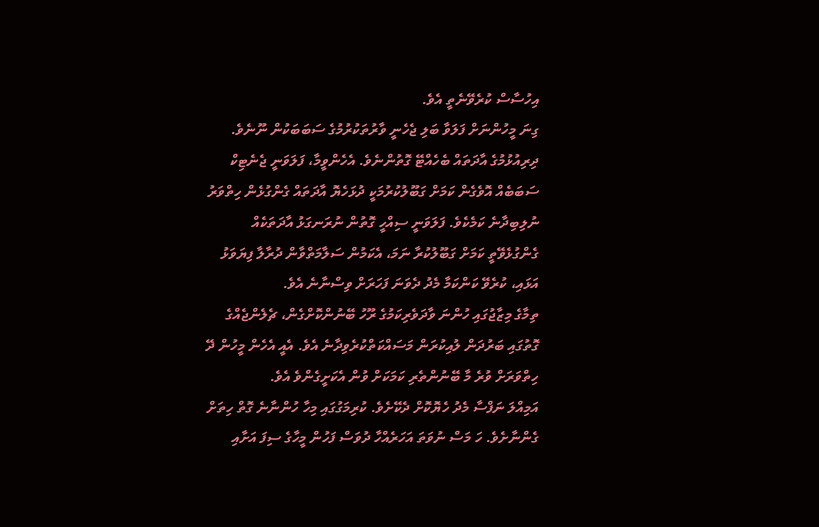އިހުސާސް ކުރެވޭނެތީ އެވެ.
ގިނަ މީހުންނަށް ފަލަވާ ބަލި ޖެހެނީ ވާރުތަކުރުމުގެ ސަބަބަކުން ނޫނެވެ. ދިރިއުޅުމުގެ އާދަތައް ބެހެއްޓޭ ގޮތުންނެވެ. އެހެންވީމާ، ފަލަވަނީ ޖެނެޓިކް ސަބަބެއް އޮވެގެން ކަމަށް ގަބޫލުކުރުމަކީ ދުޅަހެޔޮ އާދަތައް ގެންގުޅެން ހިތްވަރު ނުލިބިދާނެ ކަމެކެވެ. ފަލަވަނީ ސިއްހީ ގޮތުން ނުރަނގަޅު އާދަތަކެއް ގެންގުޅެވޭތީ ކަމަށް ގަބޫލުކުރާ ނަމަ، އެކަމުން ސަލާމަތްވާން ދުރާލާ ފިޔަވަޅު އަޅައި، ކުރެވޭ ކަންކަމާ މެދު ދެވަނަ ފަހަރަށް ވިސްނާނެ އެވެ.
ތިމާގެ މިޒާޖުގައި ހުންނަ ވާދަވެރިކަމުގެ ރޫހު ބޭނުންކޮށްގެން، ޗެލެންޖެއްގެ ގޮތުގައި ބަރުދަން ލުއިކުރަން މަސައްކަތްކުރެވިދާނެ އެވެ. އެއީ އެހެން މީހުން ދޭ ހިތްވަރަށް ވުރެ މާ ބޭނުންތެރި ކަމަކަށް ވުން އެކަށީގެންވެ އެވެ.
އަމިއްލަ ނަފްސާ މެދު ހެޔޮކޮށް ދެކޭށެވެ. ކުރިމަގުގައި މިހާ ހުންނާނެ ގޮތް ހިތަށް ގެންނާށެވެ. ހަ މަސް ނުވަތަ އަހަރެއްހާ ދުވަސް ފަހުން މީހާގެ ސިފަ އަށާއި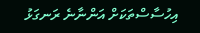އިހުސާސްތަކަށް އަންނާނެ ރަނގަޅު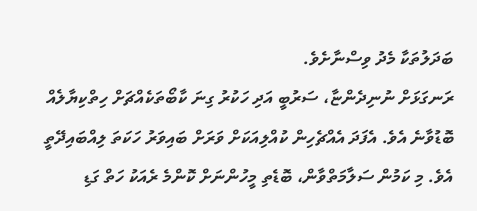ބަދަލުތަކާ މެދު ވިސްނާށެވެ.
ރަނގަޅަށް ނުނިދެންޏާ، ސަރުބީ އަދި ހަކުރު ގިނަ ކާބޯތަކެއްޗަށް ހިތްކިޔާލެއް ބޮޑުވާނެ އެވެ. އެފަދަ އެއްޗެހިން ކުއްލިއަކަށް ވަރަށް ބައިވަރު ހަކަތަ ލިއްބައިދޭތީ އެވެ. މި ކަމުން ސަލާމަތްވާން، ބޮޑެތި މީހުންނަށް ކޮންމެ ރެއަކު ހަތް ގަޑި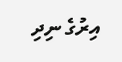އިރުގެ ނިދި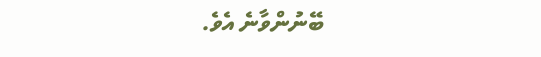ބޭނުންވާނެ އެވެ.